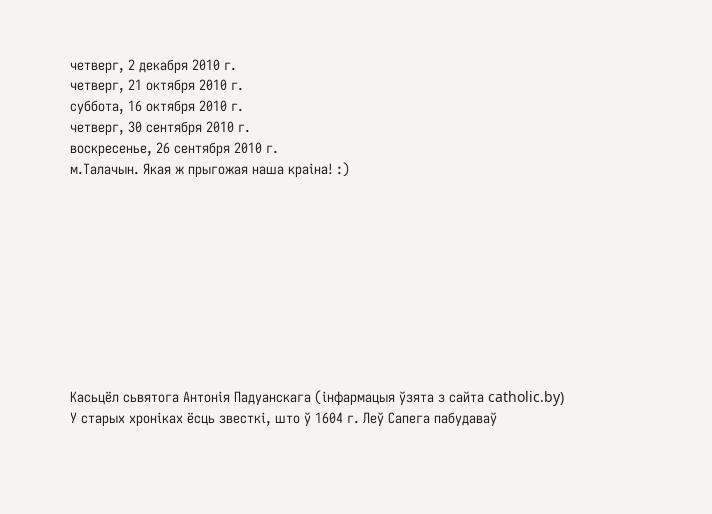четверг, 2 декабря 2010 г.
четверг, 21 октября 2010 г.
суббота, 16 октября 2010 г.
четверг, 30 сентября 2010 г.
воскресенье, 26 сентября 2010 г.
м.Талачын. Якая ж прыгожая наша краіна! :)










Касьцёл сьвятога Антонія Падуанскага (інфармацыя ўзята з сайта catholic.by)
У старых хроніках ёсць звесткі, што ў 1604 г. Леў Сапега пабудаваў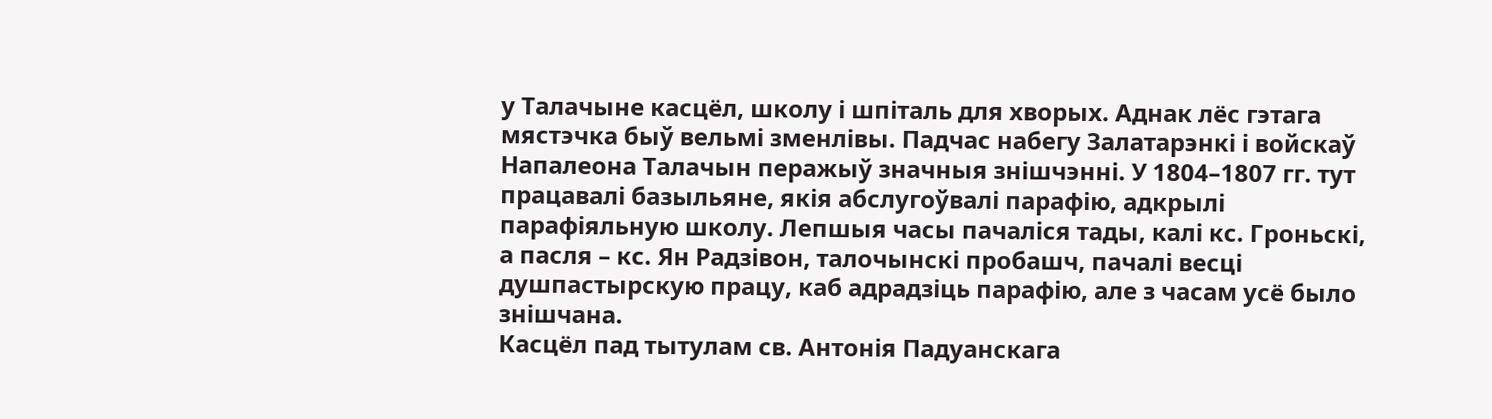у Талачыне касцёл, школу і шпіталь для хворых. Аднак лёс гэтага мястэчка быў вельмі зменлівы. Падчас набегу Залатарэнкі і войскаў Напалеона Талачын перажыў значныя знішчэнні. У 1804–1807 гг. тут працавалі базыльяне, якія абслугоўвалі парафію, адкрылі парафіяльную школу. Лепшыя часы пачаліся тады, калі кс. Гроньскі, а пасля – кс. Ян Радзівон, талочынскі пробашч, пачалі весці душпастырскую працу, каб адрадзіць парафію, але з часам усё было знішчана.
Касцёл пад тытулам св. Антонія Падуанскага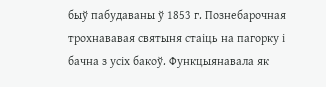быў пабудаваны ў 1853 г. Познебарочная трохнававая святыня стаіць на пагорку і бачна з усіх бакоў. Функцыянавала як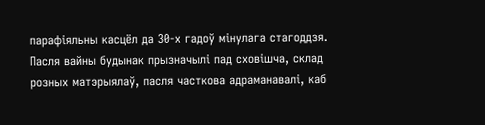парафіяльны касцёл да 30-х гадоў мінулага стагоддзя. Пасля вайны будынак прызначылі пад сховішча, склад розных матэрыялаў, пасля часткова адраманавалі, каб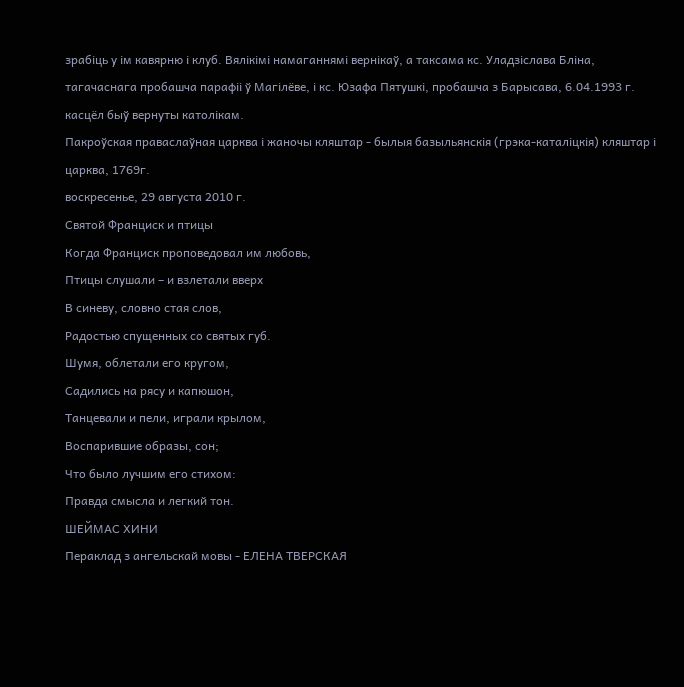зрабіць у ім кавярню і клуб. Вялікімі намаганнямі вернікаў, а таксама кс. Уладзіслава Бліна, тагачаснага пробашча парафіі ў Магілёве, і кс. Юзафа Пятушкі, пробашча з Барысава, 6.04.1993 г. касцёл быў вернуты католікам.
Пакроўская праваслаўная царква і жаночы кляштар - былыя базыльянскія (грэка-каталіцкія) кляштар і царква, 1769г.
воскресенье, 29 августа 2010 г.
Святой Франциск и птицы
Когда Франциск проповедовал им любовь,
Птицы слушали – и взлетали вверх
В синеву, словно стая слов,
Радостью спущенных со святых губ.
Шумя, облетали его кругом,
Садились на рясу и капюшон,
Танцевали и пели, играли крылом,
Воспарившие образы, сон;
Что было лучшим его стихом:
Правда смысла и легкий тон.
ШЕЙМАС ХИНИ
Пераклад з ангельскай мовы - ЕЛЕНА ТВЕРСКАЯ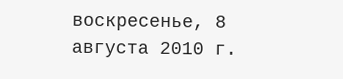воскресенье, 8 августа 2010 г.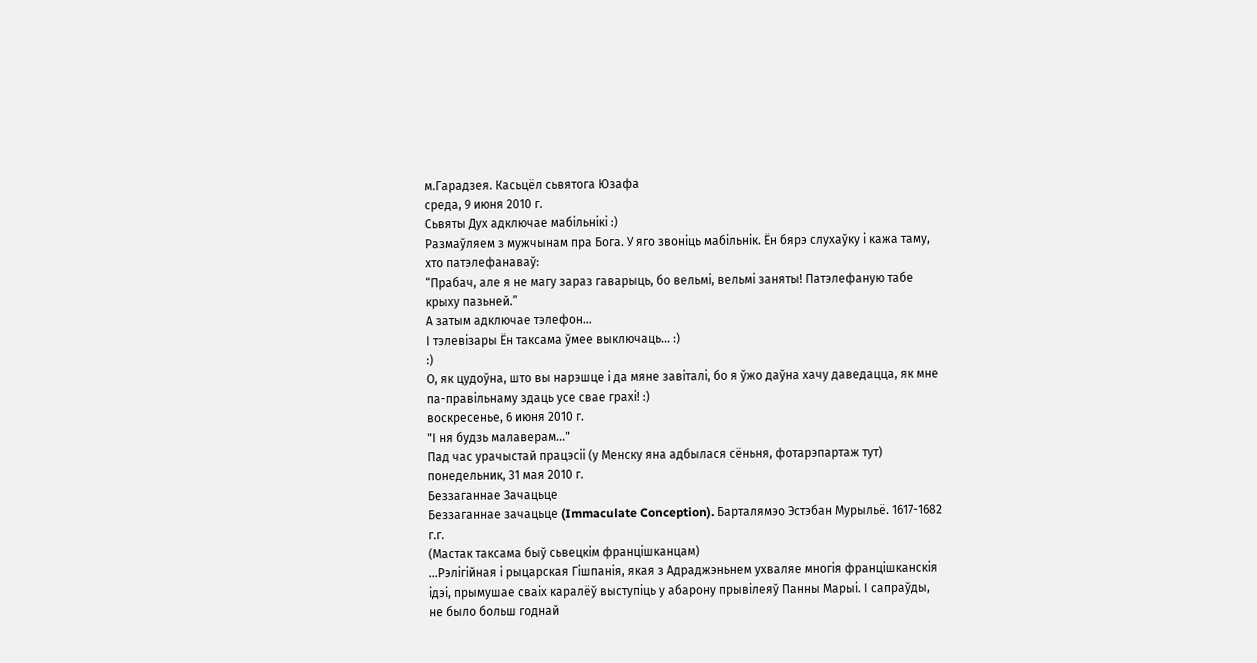м.Гарадзея. Касьцёл сьвятога Юзафа
среда, 9 июня 2010 г.
Сьвяты Дух адключае мабільнікі :)
Размаўляем з мужчынам пра Бога. У яго звоніць мабільнік. Ён бярэ слухаўку і кажа таму, хто патэлефанаваў:
“Прабач, але я не магу зараз гаварыць, бо вельмі, вельмі заняты! Патэлефаную табе крыху пазьней.”
А затым адключае тэлефон…
І тэлевізары Ён таксама ўмее выключаць... :)
:)
О, як цудоўна, што вы нарэшце і да мяне завіталі, бо я ўжо даўна хачу даведацца, як мне па-правільнаму здаць усе свае грахі! :)
воскресенье, 6 июня 2010 г.
"І ня будзь малаверам..."
Пад час урачыстай працэсіі (у Менску яна адбылася сёньня, фотарэпартаж тут)
понедельник, 31 мая 2010 г.
Беззаганнае Зачацьце
Беззаганнае зачацьце (Immaculate Conception). Барталямэо Эстэбан Мурыльё. 1617-1682 г.г.
(Мастак таксама быў сьвецкім францішканцам)
...Рэлігійная і рыцарская Гішпанія, якая з Адраджэньнем ухваляе многія францішканскія ідэі, прымушае сваіх каралёў выступіць у абарону прывілеяў Панны Марыі. І сапраўды, не было больш годнай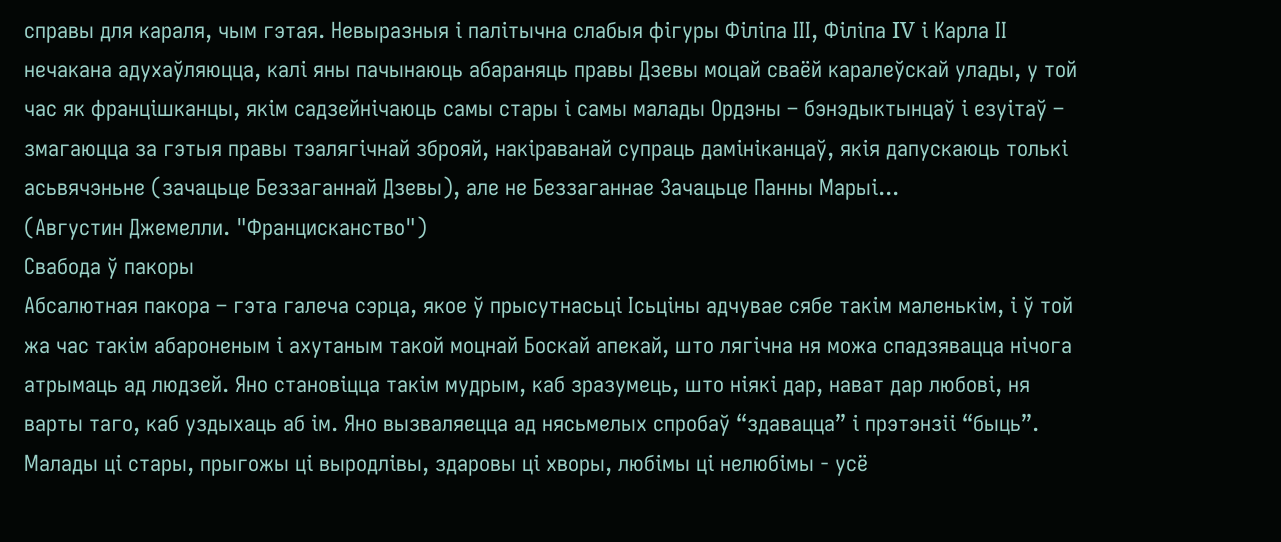справы для караля, чым гэтая. Невыразныя і палітычна слабыя фігуры Філіпа ІІІ, Філіпа IV і Карла ІІ нечакана адухаўляюцца, калі яны пачынаюць абараняць правы Дзевы моцай сваёй каралеўскай улады, у той час як францішканцы, якім садзейнічаюць самы стары і самы малады Ордэны – бэнэдыктынцаў і езуітаў – змагаюцца за гэтыя правы тэалягічнай зброяй, накіраванай супраць дамініканцаў, якія дапускаюць толькі асьвячэньне (зачацьце Беззаганнай Дзевы), але не Беззаганнае Зачацьце Панны Марыі...
(Августин Джемелли. "Францисканство")
Свабода ў пакоры
Абсалютная пакора – гэта галеча сэрца, якое ў прысутнасьці Ісьціны адчувае сябе такім маленькім, і ў той жа час такім абароненым і ахутаным такой моцнай Боскай апекай, што лягічна ня можа спадзявацца нічога атрымаць ад людзей. Яно становіцца такім мудрым, каб зразумець, што ніякі дар, нават дар любові, ня варты таго, каб уздыхаць аб ім. Яно вызваляецца ад нясьмелых спробаў “здавацца” і прэтэнзіі “быць”. Малады ці стары, прыгожы ці выродлівы, здаровы ці хворы, любімы ці нелюбімы - усё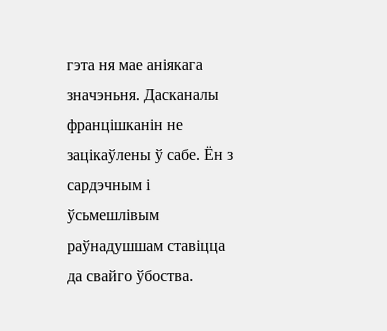гэта ня мае аніякага значэньня. Дасканалы францішканін не зацікаўлены ў сабе. Ён з сардэчным і ўсьмешлівым раўнадушшам ставіцца да свайго ўбоства.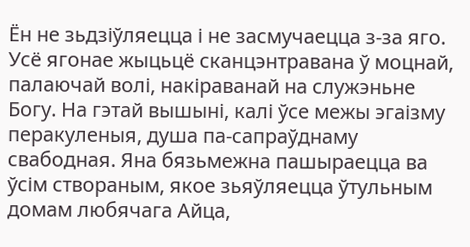Ён не зьдзіўляецца і не засмучаецца з-за яго. Усё ягонае жыцьцё сканцэнтравана ў моцнай, палаючай волі, накіраванай на служэньне Богу. На гэтай вышыні, калі ўсе межы эгаізму перакуленыя, душа па-сапраўднаму свабодная. Яна бязьмежна пашыраецца ва ўсім створаным, якое зьяўляецца ўтульным домам любячага Айца,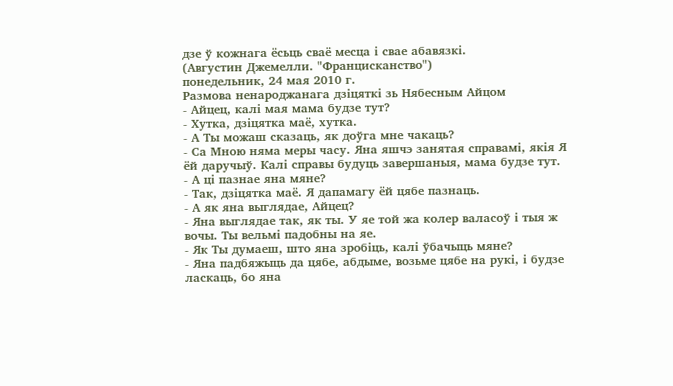дзе ў кожнага ёсьць сваё месца і свае абавязкі.
(Августин Джемелли. "Францисканство")
понедельник, 24 мая 2010 г.
Размова ненароджанага дзіцяткі зь Нябесным Айцом
- Айцец, калі мая мама будзе тут?
- Хутка, дзіцятка маё, хутка.
- А Ты можаш сказаць, як доўга мне чакаць?
- Са Мною няма меры часу. Яна яшчэ занятая справамі, якія Я ёй даручыў. Калі справы будуць завершаныя, мама будзе тут.
- А ці пазнае яна мяне?
- Так, дзіцятка маё. Я дапамагу ёй цябе пазнаць.
- А як яна выглядае, Айцец?
- Яна выглядае так, як ты. У яе той жа колер валасоў і тыя ж вочы. Ты вельмі падобны на яе.
- Як Ты думаеш, што яна зробіць, калі ўбачыць мяне?
- Яна падбяжыць да цябе, абдыме, возьме цябе на рукі, і будзе ласкаць, бо яна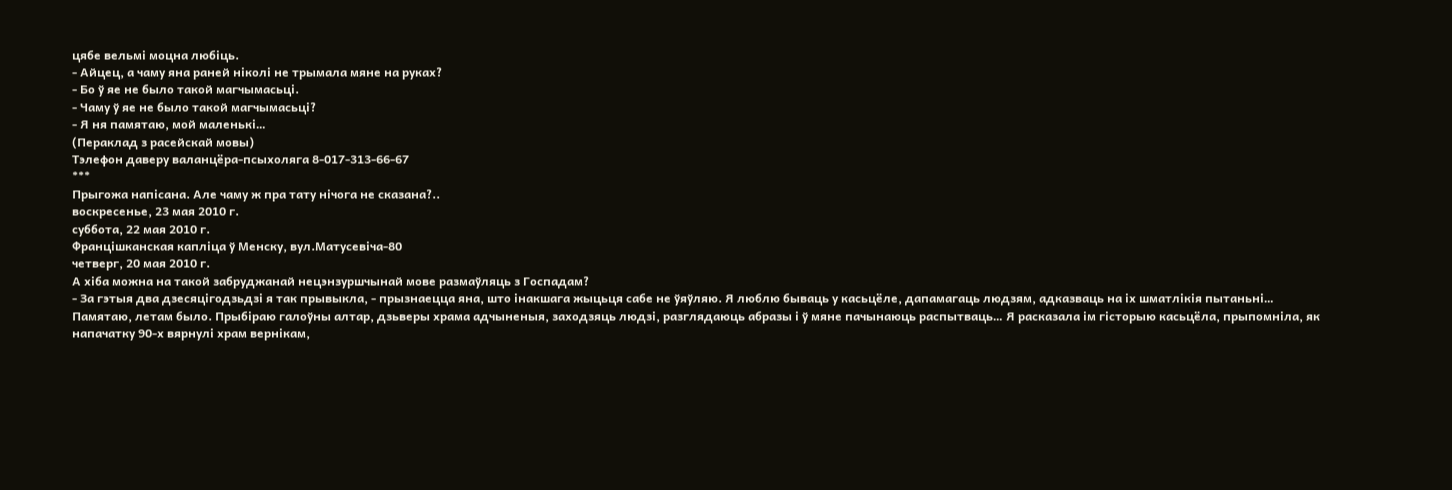цябе вельмі моцна любіць.
- Айцец, а чаму яна раней ніколі не трымала мяне на руках?
- Бо ў яе не было такой магчымасьці.
- Чаму ў яе не было такой магчымасьці?
- Я ня памятаю, мой маленькі…
(Пераклад з расейскай мовы)
Тэлефон даверу валанцёра-псыхоляга 8-017-313-66-67
***
Прыгожа напісана. Але чаму ж пра тату нічога не сказана?..
воскресенье, 23 мая 2010 г.
суббота, 22 мая 2010 г.
Францішканская капліца ў Менску, вул.Матусевіча-80
четверг, 20 мая 2010 г.
А хіба можна на такой забруджанай нецэнзуршчынай мове размаўляць з Госпадам?
- За гэтыя два дзесяцігодзьдзі я так прывыкла, - прызнаецца яна, што інакшага жыцьця сабе не ўяўляю. Я люблю бываць у касьцёле, дапамагаць людзям, адказваць на іх шматлікія пытаньні… Памятаю, летам было. Прыбіраю галоўны алтар, дзьверы храма адчыненыя, заходзяць людзі, разглядаюць абразы і ў мяне пачынаюць распытваць… Я расказала ім гісторыю касьцёла, прыпомніла, як напачатку 90-х вярнулі храм вернікам,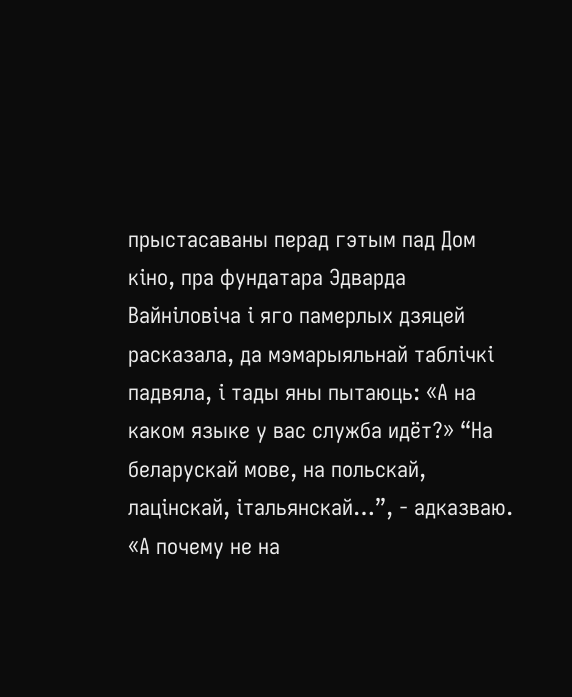прыстасаваны перад гэтым пад Дом кіно, пра фундатара Эдварда Вайніловіча і яго памерлых дзяцей расказала, да мэмарыяльнай таблічкі падвяла, і тады яны пытаюць: «А на каком языке у вас служба идёт?» “На беларускай мове, на польскай, лацінскай, італьянскай…”, - адказваю. «А почему не на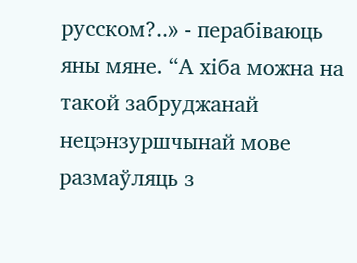русском?..» - перабіваюць яны мяне. “А хіба можна на такой забруджанай нецэнзуршчынай мове размаўляць з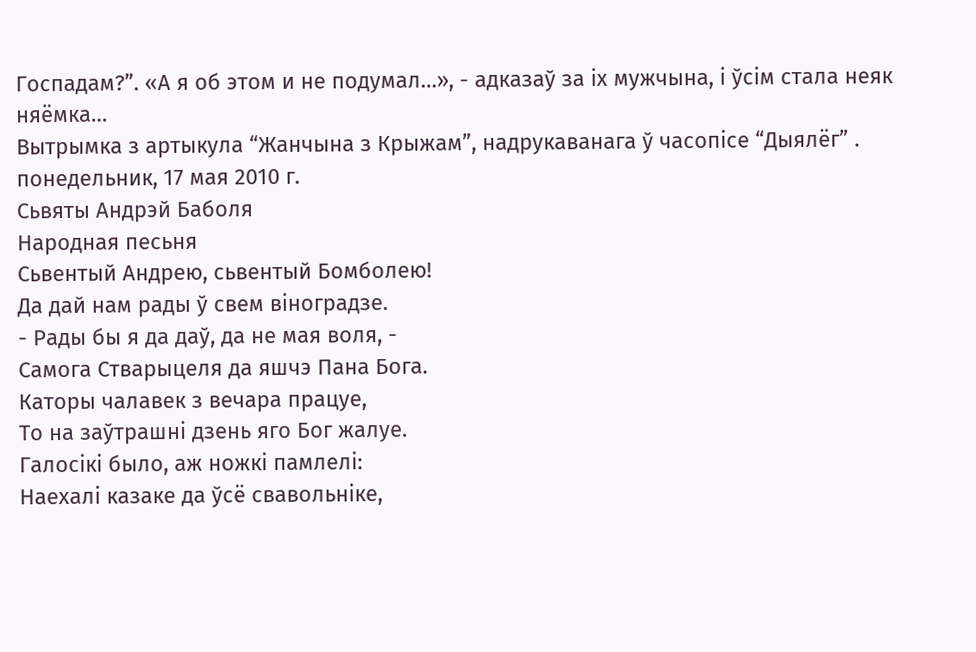Госпадам?”. «А я об этом и не подумал…», - адказаў за іх мужчына, і ўсім стала неяк няёмка…
Вытрымка з артыкула “Жанчына з Крыжам”, надрукаванага ў часопісе “Дыялёг” .
понедельник, 17 мая 2010 г.
Сьвяты Андрэй Баболя
Народная песьня
Сьвентый Андрею, сьвентый Бомболею!
Да дай нам рады ў свем віноградзе.
- Рады бы я да даў, да не мая воля, -
Самога Стварыцеля да яшчэ Пана Бога.
Каторы чалавек з вечара працуе,
То на заўтрашнi дзень яго Бог жалуе.
Галосiкi было, аж ножкi памлелi:
Наехалi казаке да ўсё свавольнiке,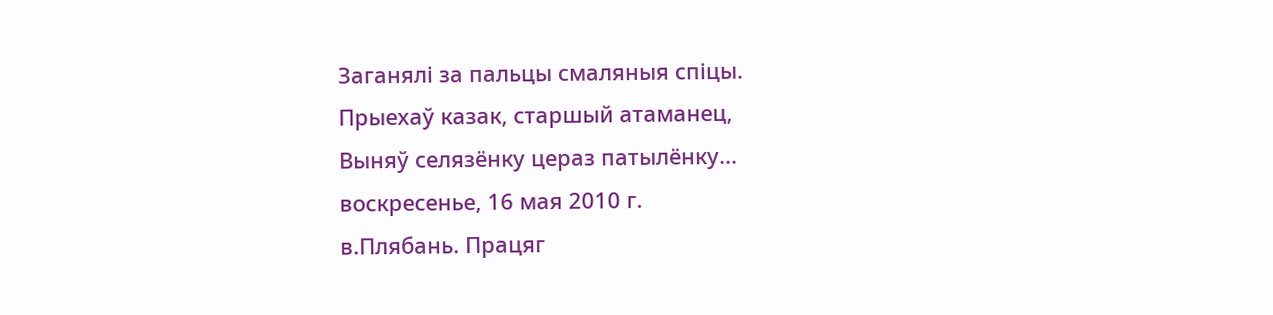Заганялi за пальцы смаляныя спiцы.
Прыехаў казак, старшый атаманец,
Выняў селязёнку цераз патылёнку...
воскресенье, 16 мая 2010 г.
в.Плябань. Працяг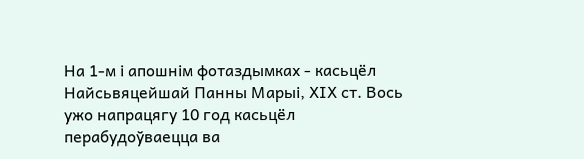На 1-м і апошнім фотаздымках - касьцёл Найсьвяцейшай Панны Марыі, ХІХ ст. Вось ужо напрацягу 10 год касьцёл перабудоўваецца ва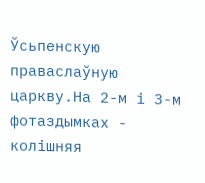Ўсьпенскую праваслаўную царкву.На 2-м і 3-м фотаздымках - колішняя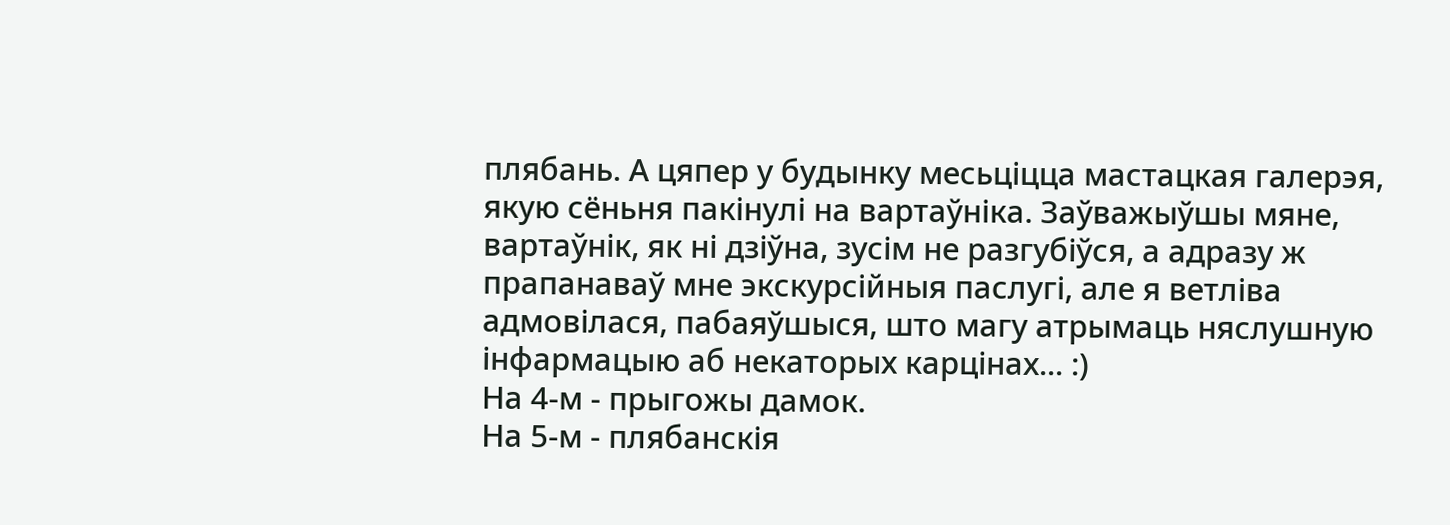плябань. А цяпер у будынку месьціцца мастацкая галерэя, якую сёньня пакінулі на вартаўніка. Заўважыўшы мяне, вартаўнік, як ні дзіўна, зусім не разгубіўся, а адразу ж прапанаваў мне экскурсійныя паслугі, але я ветліва адмовілася, пабаяўшыся, што магу атрымаць няслушную інфармацыю аб некаторых карцінах... :)
На 4-м - прыгожы дамок.
На 5-м - плябанскія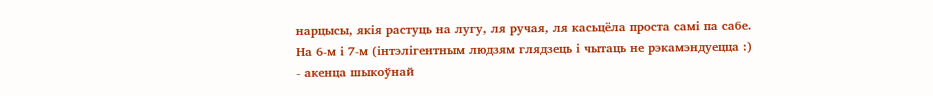нарцысы, якія растуць на лугу, ля ручая, ля касьцёла проста самі па сабе.
На 6-м і 7-м (інтэлігентным людзям глядзець і чытаць не рэкамэндуецца :) - акенца шыкоўнай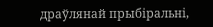драўлянай прыбіральні,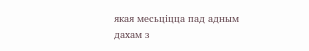якая месьціцца пад адным дахам з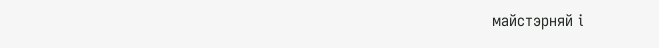майстэрняй і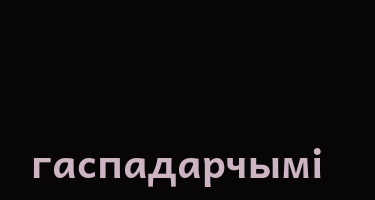гаспадарчымі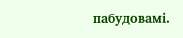пабудовамі.